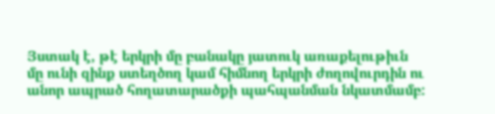Յստակ է, թէ երկրի մը բանակը յատուկ առաքելութիւն մը ունի զինք ստեղծող կամ հիմնող երկրի ժողովուրդին ու անոր ապրած հողատարածքի պահպանման նկատմամբ: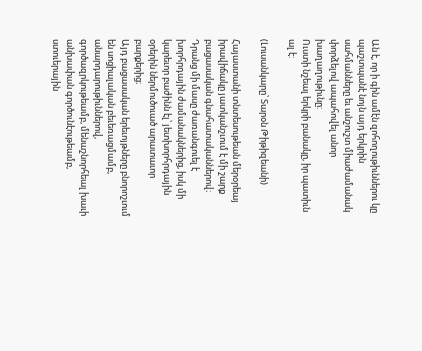Ան է, որ ի գին ամէն զոհողութիւններու կը պաշտպանէ նոյն այդ երկրին սահմանները եւ անշուշտ միաժամանակ փորձելով ապահովել անոր խաղաղութիւնը:
Ուստի նշեալ երկրի բանակը, իր պատիւն ալ է:

(Լուսանկարը՝ Տարօն Թիթիզեանի)

Հայաստանի տնտեսութեան մերօրեայ իրավիճակը յատկանշւում է մի շարք բացասական գնահատականներով։ Դրանց մի մասը ժառանգուել է խորհրդային ժամանակներից, իսկ մի կարեւոր բաժինն էլ՝ յետխորհրդային օրերին ներմուծուած արատաւոր բարքերից։
Այդ բացասական երեւոյթները բնորոշւում են սոցիալական բեւեռացմամբ, անարդարութիւններով, գործազրկութեամբ, մենաշնորհեալ խաւի անխափան գործունէութեամբ,   ստուերային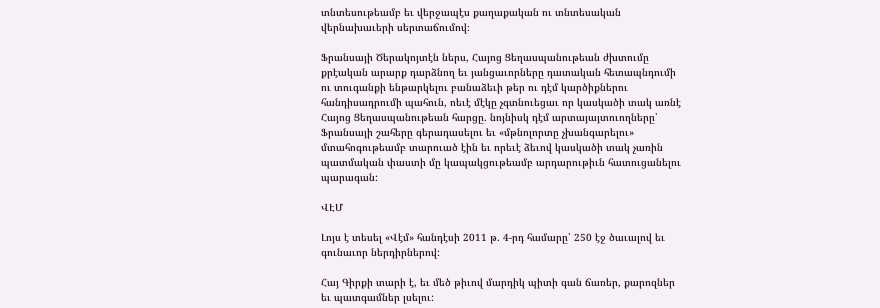տնտեսութեամբ եւ վերջապէս քաղաքական ու տնտեսական վերնախաւերի սերտաճումով։

Ֆրանսայի Ծերակոյտէն ներս, Հայոց Ցեղասպանութեան ժխտումը քրէական արարք դարձնող եւ յանցաւորները դատական հետապնդումի ու տուգանքի ենթարկելու բանաձեւի թեր ու դէմ կարծիքներու հանդիսադրումի պահուն, ոեւէ մէկը չգտնուեցաւ որ կասկածի տակ առնէ Հայոց Ցեղասպանութեան հարցը. նոյնիսկ դէմ արտայայտուողները՝ Ֆրանսայի շահերը գերադասելու եւ «մթնոլորտը չխանգարելու» մտահոգութեամբ տարուած էին եւ որեւէ ձեւով կասկածի տակ չառին պատմական փաստի մը կապակցութեամբ արդարութիւն հատուցանելու պարագան:

ՎԷՄ

Լոյս է տեսել «Վէմ» հանդէսի 2011 թ. 4-րդ համարը՝ 250 էջ ծաւալով եւ գունաւոր ներդիրներով:

Հայ Գիրքի տարի է, եւ մեծ թիւով մարդիկ պիտի գան ճառեր, քարոզներ եւ պատգամներ լսելու: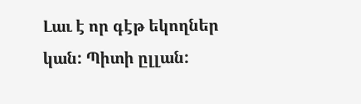Լաւ է որ գէթ եկողներ կան: Պիտի ըլլան: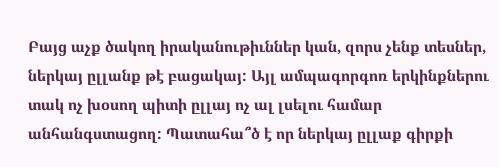Բայց աչք ծակող իրականութիւններ կան, զորս չենք տեսներ, ներկայ ըլլանք թէ բացակայ: Այլ ամպագորգոռ երկինքներու տակ ոչ խօսող պիտի ըլլայ ոչ ալ լսելու համար անհանգստացող: Պատահա՞ծ է որ ներկայ ըլլաք գիրքի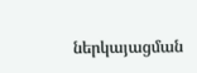ներկայացման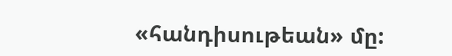«հանդիսութեան» մը: